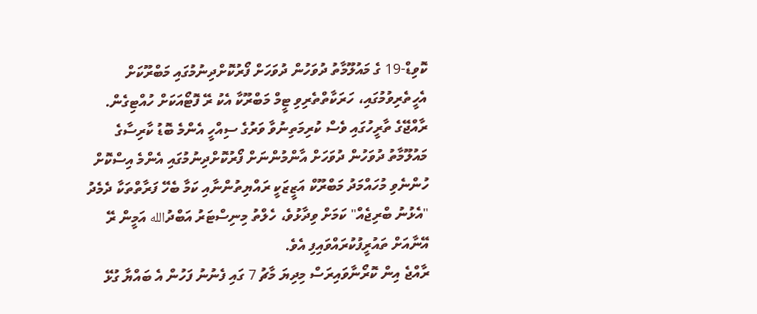ކޮވިޑް-19 ގެ މައުލޫމާތު ދުވަހުން ދުވަހަށް ފޯރުކޮށްދިނުމުގައި މަބްރޫކަށް އެހީތެރިވުމުގައި، ހަރަކާތްތެރިވި ޓީމް މަބްރޫކާ އެކު ރޭ ފޮޓޯއަކަށް ހުއްޓިގެން.
ރާއްޖޭގެ ތާރީހުގައި ވެސް ކުރިމަތިނުވާ ވަރުގެ ސިއްހީ އެންމެ ބޮޑު ކާރިސާގެ މައުލޫމާތު ދުވަހުން ދުވަހަށް އާންމުންނަށް ފޯރުކޮށްދިނުމުގައި އެންމެ އިސްކޮށް ހުންނެވި މުހައްމަދު މަބްރޫކް އަޒީޒަކީ ރައްޔިތުންނާއި ކަމާ ބެހޭ ފަރާތްތަކާ ދެމެދު "އެޅުނު ބްރިޖެއް" ކަމަށް ވިދާޅުވެ، ހެލްތު މިނިސްޓަރު އަބްދުالله އަމީން ރޭ އޭނާއަށް ތައުރީފުކުރައްވައިފި އެވެ.
ރާއްޖެ އިން ކޮރޯނާވައިރަސް މިދިޔަ މާޗު 7 ގައި ފެނުނު ފަހުން އެ ބައްޔާ ގުޅޭ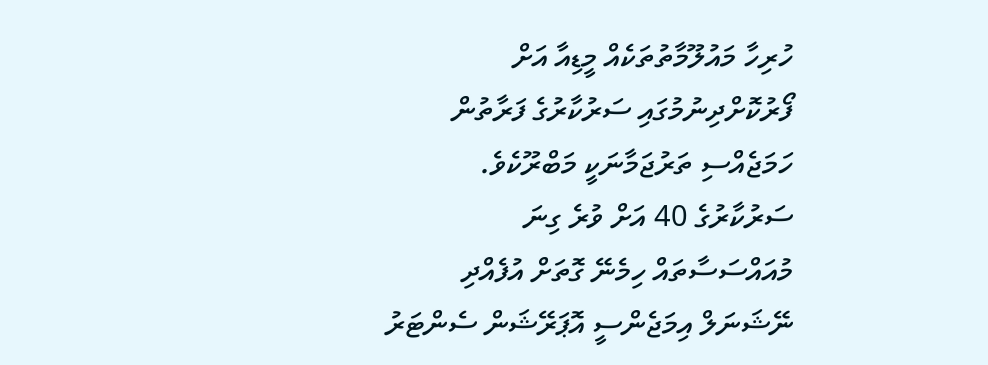ހުރިހާ މައުލޫމާތުތަކެއް މީޑިއާ އަށް ފޯރުކޮށްދިނުމުގައި ސަރުކާރުގެ ފަރާތުން ހަމަޖެއްސި ތަރުޖަމާނަކީ މަބްރޫކެވެ.
ސަރުކާރުގެ 40 އަށް ވުރެ ގިނަ މުއައްސަސާތައް ހިމެނޭ ގޮތަށް އުފެއްދި ނޭޝަނަލް އިމަޖެންސީ އޮޕަރޭޝަން ސެންޓަރު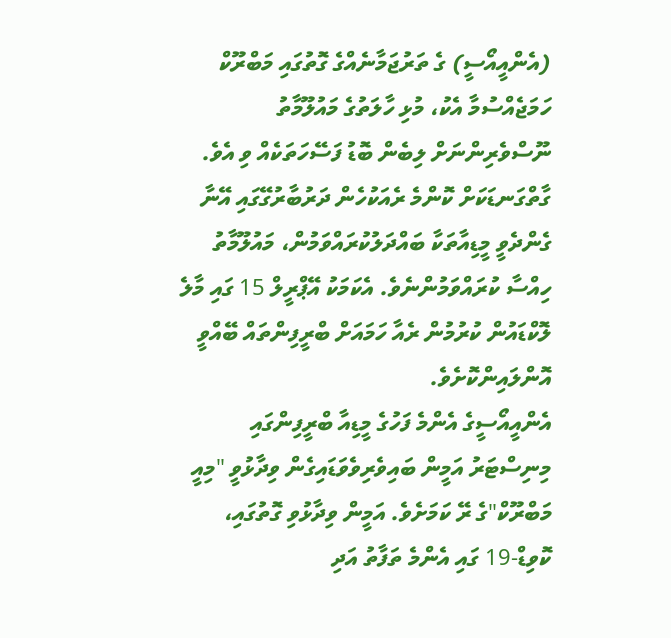(އެންއީއޯސީ) ގެ ތަރުޖަމާނެއްގެ ގޮތުގައި މަބްރޫކް ހަމަޖެއްސުމާ އެކު، މުޅި ހާލަތުގެ މައުލޫމާތު ނޫސްވެރިންނަށް ލިބެން ބޮޑު ފަސޭހަތަކެއް ވި އެވެ. ގާތްގަނޑަކަށް ކޮންމެ ރެއަކުހެން ދަރުބާރުގޭގައި އޭނާ ގެންދެވީ މީޑިއާތަކާ ބައްދަލުކުރައްވަމުން، މައުލޫމާތު ހިއްސާ ކުރައްވަމުންނެވެ. އެކަމަކު އޭޕްރީލް 15 ގައި މާލެ ލޮކްޑައުން ކުރުމުން ރެއާ ހަމައަށް ބްރީފިންތައް ބޭއްވީ އޮންލައިންކޮށެވެ.
އެންއީއޯސީގެ އެންމެ ފަހުގެ މީޑިއާ ބްރީފިންގައި މިނިސްޓަރު އަމީން ބައިވެރިވެވަޑައިގެން ވިދާޅުވީ "މިއީ މަބްރޫކް"ގެ ރޭ ކަމަށެވެ. އަމީން ވިދާޅުވި ގޮތުގައި، ކޮވިޑް-19 ގައި އެންމެ ތަފާތު އަދި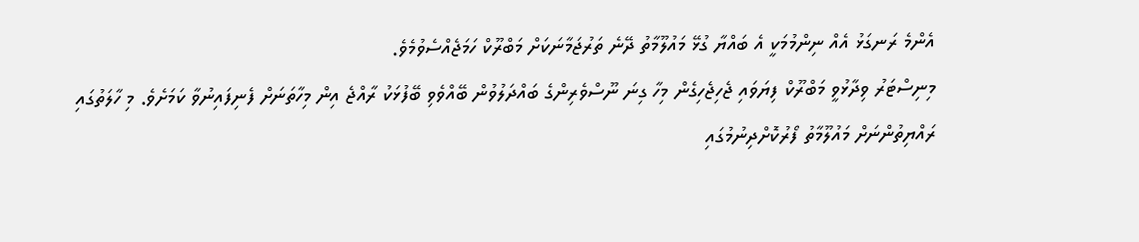އެންމެ ރަނގަޅު އެއް ނިންމުމަކީ އެ ބައްޔާ ގުޅޭ މައުލޫމާތު ދޭނެ ތަރުޖަމާނަކަށް މަބްރޫކް ހަމަޖެއްސެވުމެވެ.
މިނިސްޓަރު ވިދާޅުވީ މަބްރޫކް ފިޔަވައި ޖެހިޖެހިގެން މިހާ ގިނަ ނޫސްވެރިންގެ ބައްދަލުވުން ބޭއްވެވި ބޭފުޅަކު ރާއްޖެ އިން މިހާތަނަށް ފެނިފައިނުވާ ކަމަށެވެ. މި ހާލަތުގައި ރައްޔިތުންނަށް މައުލޫމާތު ފޯރުކޮށްދިނުމުގައި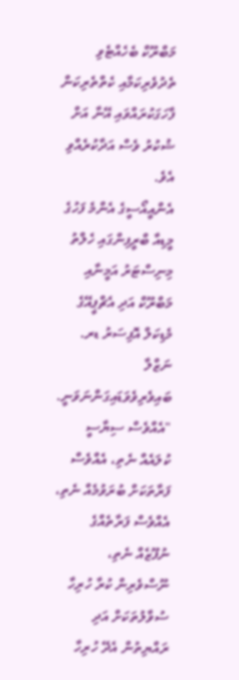މަބްރޫކް ބެހެއްޓެވި ތެދުވެރިކަމާއި ކެތްތެރިކަން ފާހަގަކުރައްވައި އޭނާ އަށް ޝުކުރު ވެސް އަދާކުރެއްވި އެވެ.
އެންއީއޯސީގެ އެންމެ ފަހުގެ މީޑިއާ ބްރީފިންގައި ހެލްތު މިނިސްޓަރު އަމީނާއި މަބްރޫކް އަދި އެޗްޕީއޭގެ މެޑިކަލް އޮފިސަރު ޑރ. ނަޒްލާ ބައިވެރިވެވަޑައިގަންނަވަނީ.
"އެއްވެސް ސިޔާސީ ކުލައެއް ނެތި، އެއްވެސް ފަރާތަކަށް ބުރަވުމެއް ނެތި، އެއްވެސް ފަރާތެއްގެ ނުފޫޒެއް ނެތި، ނޫސްވެރިން ކުރާ ހުރިހާ ސުވާލުތަކަށް އަދި ރައްޔިތުން އެދޭ ހުރިހާ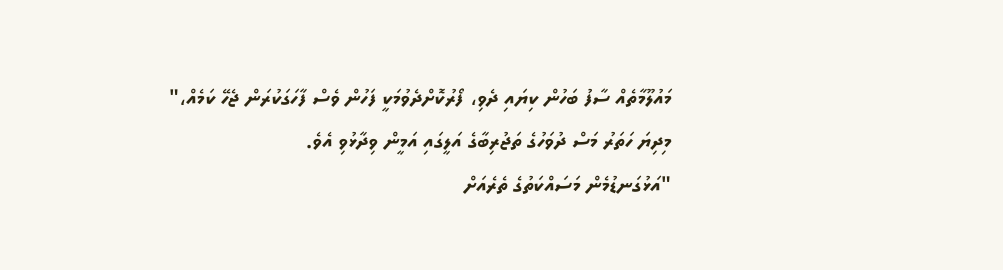މައުލޫމާތެއް ސާފު ބަހުން ކިޔައި ދެވި، ފޯރުކޮށްދެވުމަކީ ފަހުން ވެސް ފާހަގަކުރަން ޖެހޭ ކަމެއް،" މިދިޔަ ހަތަރު މަސް ދުވަހުގެ ތަޖުރިބާގެ އަލީގައި އަމީން ވިދާޅުވި އެވެ.
"އަޅުގަނޑުމެން މަސައްކަތުގެ ތެރެއަށް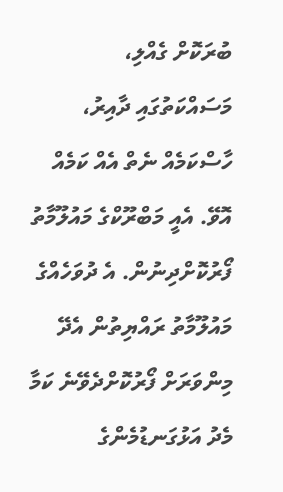ބުރަކޮށް ގެއްލި، މަސައްކަތުގައި ދާއިރު، ހާސްކަމެއް ނެތް އެއް ކަމެއް އޮވޭ. އެއީ މަބްރޫކްގެ މައުލޫމާތު ފޯރުކޮށްދިނުން. އެ ދުވަހެއްގެ މައުލޫމާތު ރައްޔިތުން އެދޭ މިންވަރަށް ފޯރުކޮށްދެވޭނެ ކަމާ މެދު އަޅުގަނޑުމެންގެ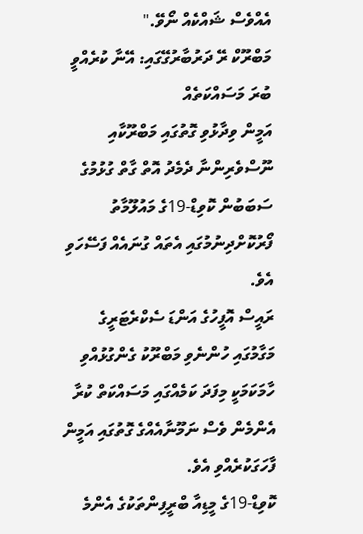އެއްވެސް ޝައްކެއް ނޯވޭ."
މަބްރޫކް ރޭ ދަރުބާރުގޭގައި: އޭނާ ކުރެއްވީ ބުރަ މަސައްކަތެއް
އަމީން ވިދާޅުވި ގޮތުގައި މަބްރޫކާއި ނޫސްވެރިންނާ ދެމެދު އޮތް ގާތް ގުޅުމުގެ ސަބަބުން ކޮވިޑް-19ގެ މައުލޫމާތު ފޯރުކޮށްދިނުމުގައި އެތައް ގުނައެއް ފަސޭހަވި އެވެ.
ރައީސް އޮފީހުގެ އަންޑަ ސެކްރެޓަރީގެ މަގާމުގައި ހުންނެވި މަބްރޫކު ގެންގުޅުއްވި ހާމަކަމަކީ މިފަދަ ކަމެއްގައި މަސައްކަތް ކުރާ އެންމެން ވެސް ނަމޫނާއެއްގެ ގޮތުގައި އަމީން ފާހަގަކުރެއްވި އެވެ.
ކޮވިޑް-19ގެ މީޑިއާ ބްރީފިންތަކުގެ އެންމެ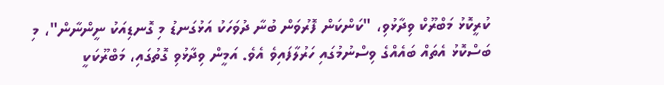ކުރީކޮޅު މަބްރޫކް ވިދާޅުވި، "ކަންކަން ފޮރުވަން ބުނާ ދުވަހަކު އަޅުގަނޑު މި ގޮނޑިއަކު ނީންނާން"، މި ބަސްކޮޅު އެތައް ބައެއްގެ ވިސްނުމުގައި ހަރުލާފައިވެ އެވެ. އަމީން ވިދާޅުވި ގޮތުގައި، މަބްރޫކަކީ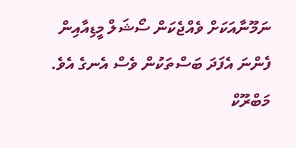ނަމޫނާއަކަށް ވެއްޖެކަން ސޯޝަލް މީޑިއާއިން ފެންނަ އެފަދަ ބަސްތަކުން ވެސް އެނގެ އެވެ.
މަބްރޫކް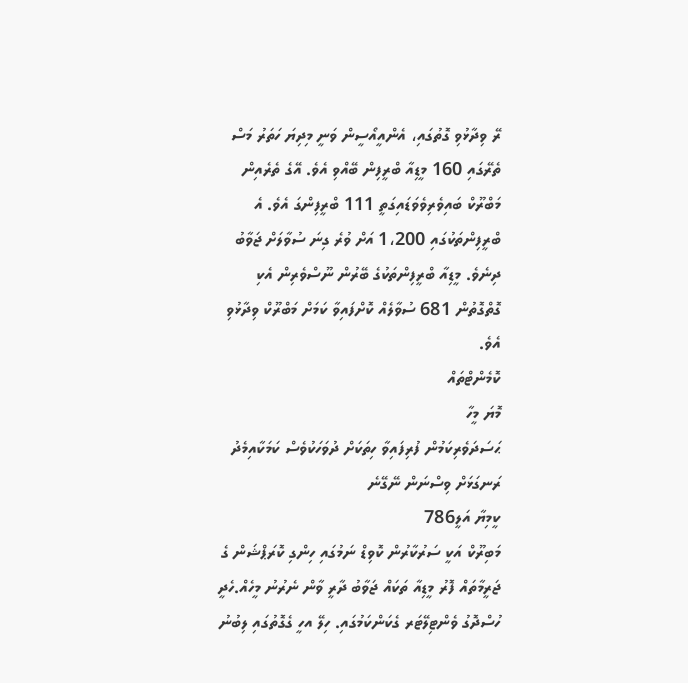ރޭ ވިދާޅުވި ގޮތުގައި، އެންއީއޯސީން ވަނީ މިދިޔަ ހަތަރު މަސް ތެރޭގައި 160 މީޑިއާ ބްރީފިން ބޭއްވި އެވެ. އޭގެ ތެރެއިން މަބްރޫކް ބައިވެރިވެވަޑައިގަތީ 111 ބްރީފިންގަ އެވެ. އެ ބްރީފިންތަކުގައި 1،200 އަށް ވުރެ ގިނަ ސުވާލަށް ޖަވާބު ދިނެވެ. މީޑިއާ ބްރީފިންތަކުގެ ބޭރުން ނޫސްވެރިން އެކި ގޮތްގޮތުން 681 ސުވާލެއް ކޮށްފައިވާ ކަމަށް މަބްރޫކް ވިދާޅުވި އެވެ.
ކޮމެންޓްތައް
މޮޔަ މީހާ
ޙަސަދަވެރިކަމުން ފުރިފައިވާ ހިތަކަށް ދުވަހަކުވެސް ކަމަކާއިމެދު ރަނގަޅަށް ވިސްނަން ނޭގޭނެ
ކީމިޔާ އަލީ786
މަބިރޫކް އަކީ ސަރުކާރުން ކޮވިޑް ނަމުގައި ހިންގި ކޮރަޕްޝަން ގެ ޖަރީމާތައް ފޮރު މީޑިއާ ތަކައް ޖަވާބު ދާރީ ވާން ނެރުނު މީހެއް.ހެދީ ހުސްދޮގު ވެންޓިލޭޓަރ ގެކަންކަމުގައި. ހިލޭ އހީ ގެގޮތުގައި ލިބުނު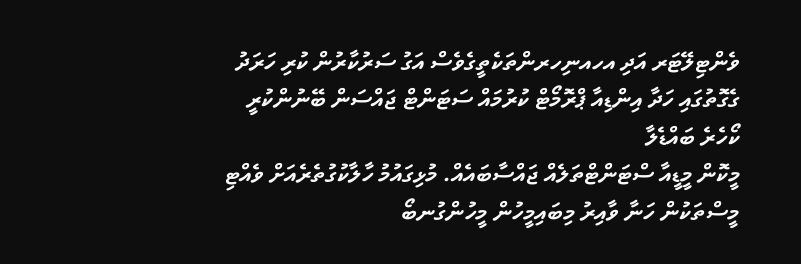ވެންޓިލޭޓަރ އަދި އހއނިހރންތަކެތީގެވެސް އަގު ސަރުކާރުން ކުރި ހަރަދު ގެގޮތުގައި ހަދާ އިންޑިއާ ޕްރޮމޯޓް ކުރުމައް ސަޓަންޓް ޖައްސަން ބޭނުންކުރީ
ކޯހެރެ ބައްޑެލާ
މީކޮން މީޑީއާ ސްޓަންޓްތަލެއް ޖައްސާބައެއް. މުޅިގައުމު ހާލާކުގުތެރެއަށް ވެއްޓި މީސްތަކުން ހަނާ ވާއިރު މިބައިމީހުން މީހުންގުނބޯ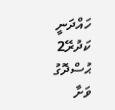ހައްދަނީ
ކަދުރޭ2
ޙުސްދޮގު ވަށާ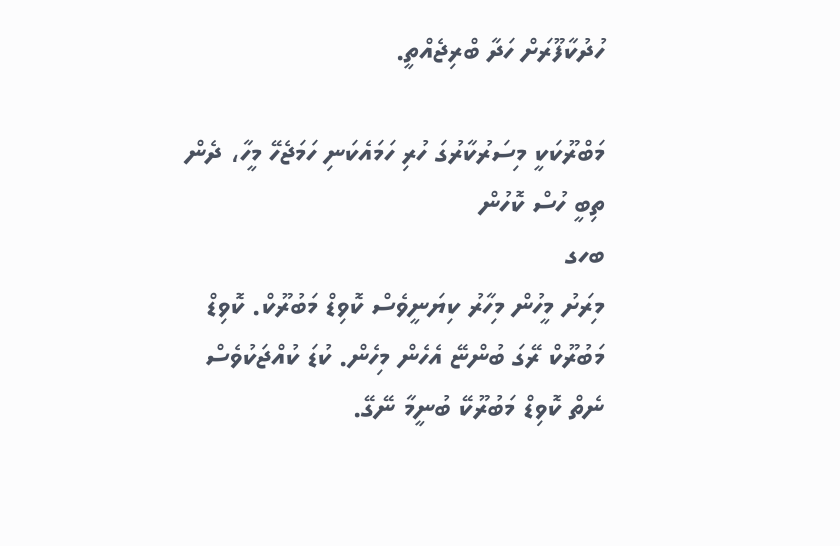ހުދުކާފޫރަށް ހަދާ ބްރިޖެއްތީ.

މަބްރޫކަކީ މިސަރުކާރުގަ ހުރި ހަމައެކަނި ހަމަޖެހޭ މީހާ، ދެން ތިބީ ހުސް ކޮހުން
ބހގ
މިރަށު މީހުން މިހާރު ކިޔަނީވެސް ކޮވިޑް މަބުރޫކް. ކޮވިޑް މަބުރޫކް ރޭގަ ބުންޏޭ އެހެން މިހެން. ކުޑަ ކުއްޖަކުވެސް ނެތް ކޮވިޑް މަބުރޫކޭ ބުނީމާ ނޭގޭ.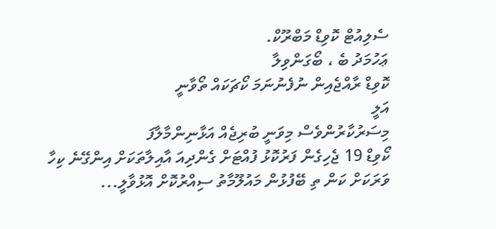ސެލިއުޓް ކޮވިޑް މަބްރޫކް.
ޢަހުމަދު ބެ ، ބޯގަންވިލާ
ކޮވިޑް ރާއްޖެއިން ނުފެނުނަމަ ކޯޗަކައް ތޯވާނީ
އަލީ
މިސަރުކާރުންވެސް މިވަނީ ބުރިޖެއް އަޅާނިންމާލާފަ
ކޯވިޑް 19 ޖެހިގެން ފަރުކޮޅު ފުއްޓަށް ގެންދިއަ އާއިލާތަކަށް އިންގޭނެ ކިހާ ވަރަކަށް ކަން ތި ބޭފުޅުން މައުލޫމާތު ސިއްރުކޮށް އޮޅުވާލީ...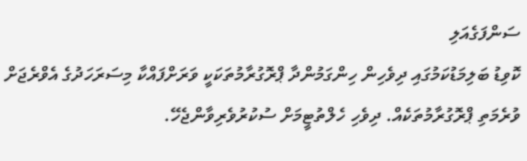ސަންފަގެއަލި
ކޮވިޑު ބަލިމަޑުކަމުގައި ދިވެހިން ހިންގަމުންދާ ޕްރޮގުރާމުތަކަކީ ވަރަށްފައްކާ މިސަރަހަދުގެ އެވްރެޖަށް ވުރެމަތި ޕްރޮގުރާމުތަކެއް. ދިވެހި ހެލްތުޓީމަށް ސުކުރުވެރިވާންޖެހޭ.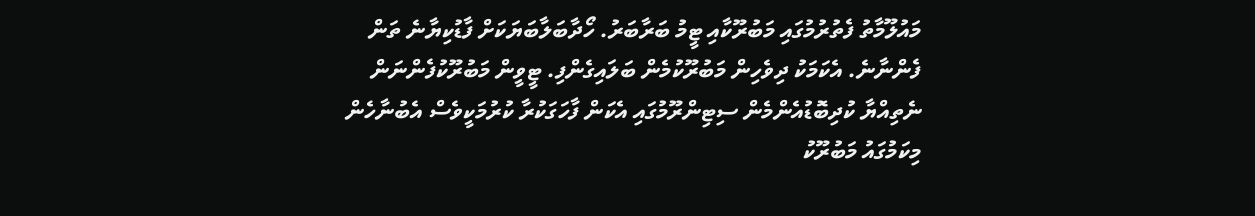މައުލޫމާތު ފެތުރުމުގައި މަބުރޫކާއި ޓީމު ބަރާބަރު. ހޯދާބަލާބަޔަކަށް ފާޑުކިޔާނެ ތަން ފެންނާނެ. އެކަމަކު ދިވެހިން މަބުރޫކުމެން ބަލައިގެންފި. ޓީވީން މަބުރޫކުފެންނަން ނެތިއްޔާ ކުދިބޮޑުއެންމެން ސިޓިންރޫމުގައި އެކަން ފާހަގަކުރާ ކުރުމަކީވެސް އެބުނާހެން މިކަމުގައު މަބުރޫކު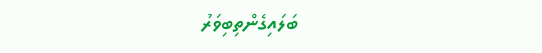ބަލައިގެންތިބިވަރު